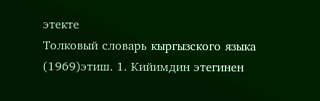этекте
Толковый словарь кыргызского языка (1969)этиш. 1. Кийимдин этегинен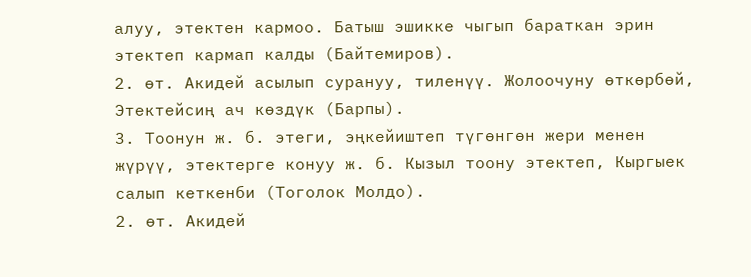алуу, этектен кармоо. Батыш эшикке чыгып бараткан эрин этектеп кармап калды (Байтемиров).
2. өт. Акидей асылып сурануу, тиленүү. Жолоочуну өткөрбөй, Этектейсиң ач көздүк (Барпы).
3. Тоонун ж. б. этеги, эңкейиштеп түгөнгөн жери менен жүрүү, этектерге конуу ж. б. Кызыл тоону этектеп, Кыргыек салып кеткенби (Тоголок Молдо).
2. өт. Акидей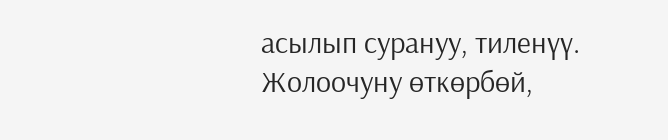асылып сурануу, тиленүү. Жолоочуну өткөрбөй,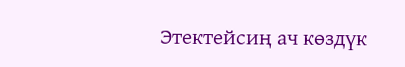Этектейсиң ач көздүк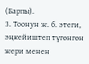(Барпы).
3. Тоонун ж. б. этеги, эңкейиштеп түгөнгөн жери менен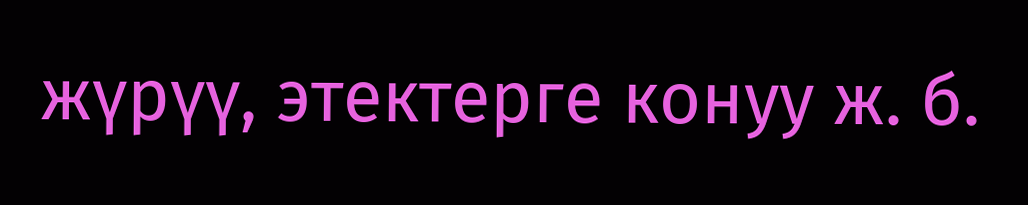жүрүү, этектерге конуу ж. б.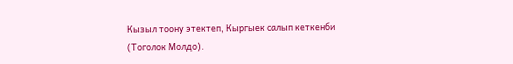Кызыл тоону этектеп, Кыргыек салып кеткенби (Тоголок Молдо).